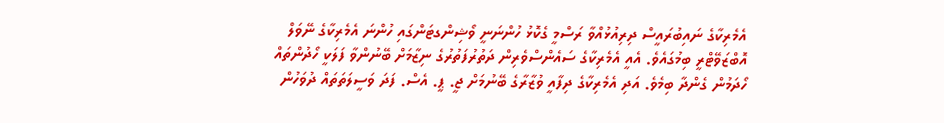އެމެރިކާގެ ނައިބުރައީސް ދިރިއުޅުއްވާ ރަސްމީ ގެކޮޅު ހުންނަނީ ވޯޝިންގޓަންގައި ހުންނަ އެމެރިކާގެ ނޭވަލް އޮބްޒަވޭޓްރީ ބިމުގައެވެ. އެއީ އެމެރިކާގެ ސައެންސްވެރިން ދަތުރުފަތުރުގެ ނިޒާމަށް ބޭނުންވާ ފަލަކީ ހޯދުންތައް ހޯދަމުން ގެންދާ ބިމެވެ. އަދި އެމެރިކާގެ ދިފާއީ ވުޒާރާގެ ބޭނުމަށް ޖީ. ޕީ. އެސް. ފަދަ ވަސީލަތަތައް ދުވަހުން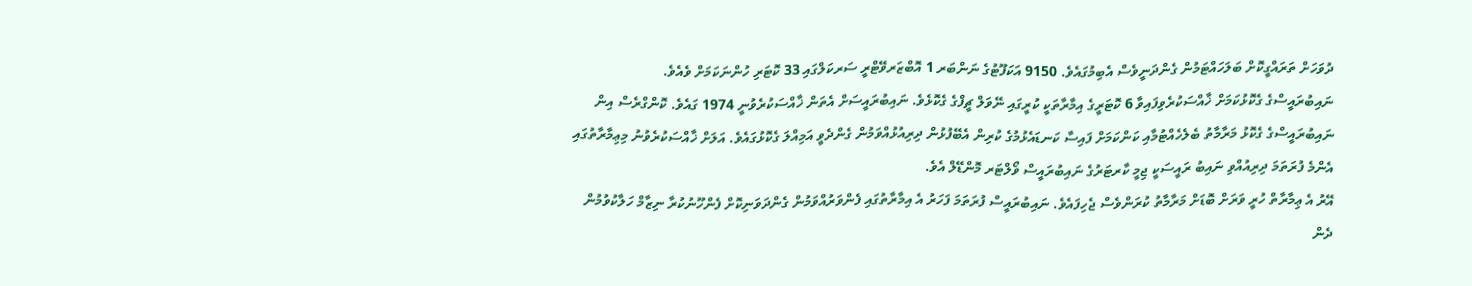ދުވަހަށް ތަރައްގީކޮށް ބަލަހައްޓަމުން ގެންދަނީވެސް އެބިމުގައެވެ. 9150 އަކަފޫޓުގެ ނަންބަރ 1 އޮބްޒަރވޭޓްރީ ސަރކަލްގައި 33 ކޮޓަރި ހުންނަކަމަށް ވެއެވެ.
ނައިބުރައީސްގެ ގެކޮޅުކަމަށް ޚާއްސަކުރެވިފައިވާ 6 ކޮޓަރީގެ އިމާރާތަކީ ކުރީގައި ނޭވަލް ޗީފްގެ ގެކޮޅެވެ. ނައިބުރައީސަށް އެތަން ޚާއްސަކުރެވުނީ 1974 ގައެވެ. ކޮންގްރެސް އިން ނައިބުރައީސްގެ ގެކޮޅު މަރާމާތު ބެލެހެއްޓުމާއި ކަންކަމަށް ފައިސާ ކަނޑައެޅުމުގެ ކުރިން އެބޭފުޅުން ދިރިއުޅުއްވަމުން ގެންދެވީ އަމިއްލަ ގެކޮޅުގައެވެ. އަލަށް ޚާއްސަކުރެވުނު މިޢިމާރާތުގައި އެންމެ ފުރަތަމަ ދިރިއުއްވި ނައިބު ރައީސަކީ ޖިމީ ކާރޓަރުގެ ނައިބުރައީސް ވޯލްޓަރ މޮންޑޭލް އެވެ.
އޭރު އެ ޢިމާރާތް ހުރީ ވަރަށް ބޮޑަށް މަރާމާތު ކުރަންވެސް ޖެހިފައެވެ. ނައިބުރައީސް ފުރަތަމަ ފަހަރު އެ އިމާރާތުގައި ފެންވަރުއްވަމުން ގެންދަވަނިކޮށް ފެންހޫނުކުރާ ނިޒާމް ހަލާކުވުމުން ދެން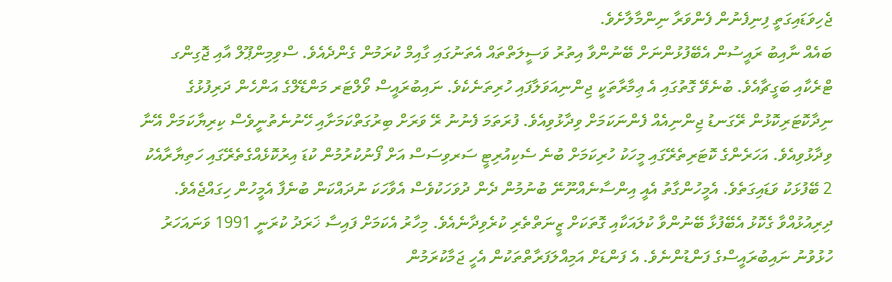ޖެހިވަޑައިގަތީ ފިނިފެނުން ފެންވަރާ ނިންމާލާށެވެ.
ބައެއް ނާއިބު ރައީސުން އެބޭފުޅުންނަށް ބޭނުންވާ އިތުރު ވަސީލަތްތައް އެތަނުގައި ގާއިމް ކުރަމުން ގެންދެއެވެ. ސްވިމިންޕޫލް އާއި ޖޮގިންގ ޓްރެކާއި ބަގީޗާއެވެ. ބުނެވޭ ގޮތުގައި އެ ޢިމާރާތަކީ ޖިންނިއަވަލާފައި ހުރިތަނެކެވެ. ނައިބުރައީސް ވޯލްޓަރ މަންޑޭލްގެ އަންހެން ދަރިފުޅުގެ ނިދާކޮޓަރިކޮޅުން ރޭގަނޑު ޖިންނިއެއް ފެންނަކަމަށް ވިދާޅުވިއެވެ. ފުރަތަމަ ފެނުނު ރޭ ވަރަށް ބިރުގަތްކަމަށާއި ހޭނުނެތުނީވެސް ކިރިޔާކަމަށް އޭނާ ވިދާޅުވިއެވެ. އަހަރެންގެ ކޮޓަރިތެރޭގައި މީހަކު ހުރިކަމަށް ބުނެ ސެކިއުރިޓީ ސަރވިސަސް އަށް ފޯނުކުރުމުން ކުޑަ އިރުކޮޅެއްގެތެރޭގައި ހަތިޔާރާއެކު 2 ބޭފުޅަކު ވަޑައިގަތެވެ. އެމީހުންގާތު އެއީ އިންސާނެއްނޫނޭ ބުނުމުން ދެން ދުވަހަކުވެސް އެވާހަކަ ނުދައްކަން ބުނެފާ އެމީހުން ހިގައްޖެއެވެ.
ދިރިއުޅުއްވާ ގެކޮޅު އެބޭފުޅާ ބޭނުންވާ ކުލައަކާއި ގޮތަކަށް ޒީނަތްތެރި ކުރެވިދާނެއެވެ. މިހާރު އެކަމަށް ފައިސާ ޚަރަދު ކުރަނީ 1991 ވަނައަހަރު ހުޅުވުނު ނައިބުރައީސްގެ ފަންޑުންނެވެ. އެ ފަންޑަށް އަމިއްލަފަރާތްތަކުން އެހީ ޖަމާކުރަމުން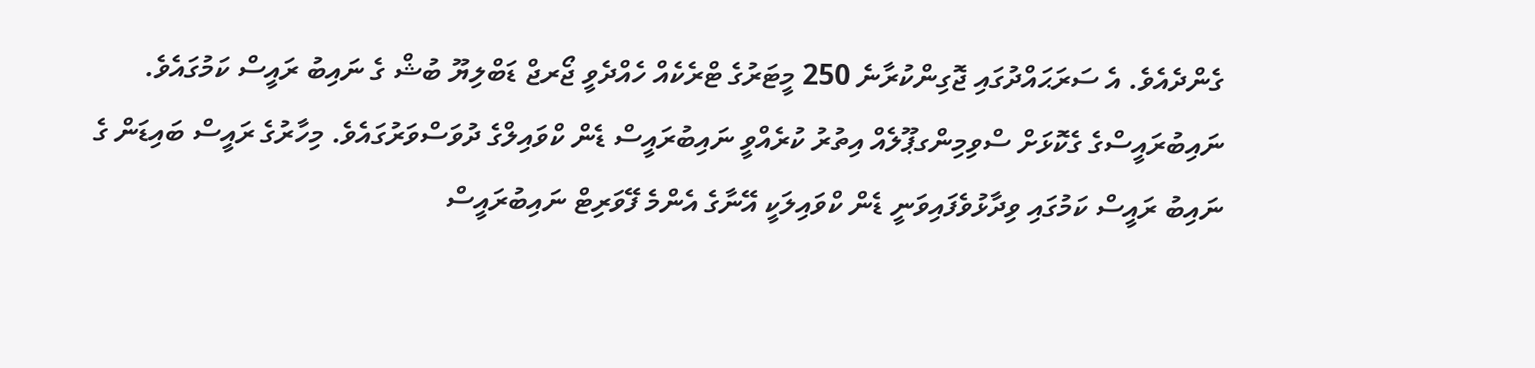ގެންދެއެވެ. އެ ސަރަޙައްދުގައި ޖޮގިންކުރާނެ 250 މީޓަރުގެ ޓްރެކެއް ހެއްދެވީ ޖޯރޖް ޑަބްލިޔޫ ބުޝް ގެ ނައިބު ރައީސް ކަމުގައެވެ.
ނައިބުރައީސްގެ ގެކޮޅަށް ސްވިމިންގޕޫލެއް އިތުރު ކުރެއްވީ ނައިބުރައީސް ޑެން ކްވައިލްގެ ދުވަސްވަރުގައެވެ. މިހާރުގެ ރައީސް ބައިޑަން ގެ ނައިބު ރައީސް ކަމުގައި ވިދާޅުވެފައިވަނީ ޑެން ކްވައިލަކީ އޭނާގެ އެންމެ ފޭވަރިޓް ނައިބުރައީސް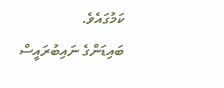ކަމުގައެވެ.
ބައިޑަންގެ ނައިބުރައީސް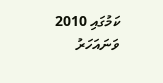ކަމުގައި 2010 ވަނައަހަރު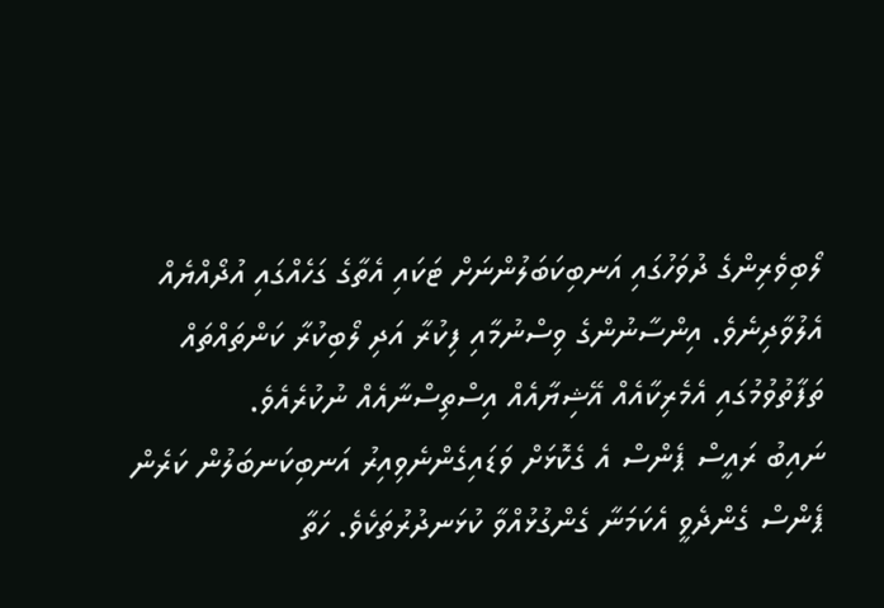ލޯބިވެރިންގެ ދުވަހުގައި އަނބިކަބަލުންނަށް ޓަކައި އެތާގެ ގަހެއްގައި އުދޯއްޔެއް އެލުވާދިނެވެ. އިންސާނުންގެ ވިސްނުމާއި ފިކުރާ އަދި ލޯބިކުރާ ކަންތައްތައް ތަފާތުވުމުގައި އެމެރިކާއެއް އޭޝިޔާއެއް އިސްތިސްނާއެއް ނުކުރެއެވެ.
ނައިބު ރައީސް ޕެންސް އެ ގެކޮޅަށް ވަޑައިގެންނެވިއިރު އަނބިކަނބަލުން ކަރެން ޕެންސް ގެންދެވީ އެކަމަނާ ގެންގުޅުއްވާ ކުޅަނދުރުތަކެވެ. ހަތާ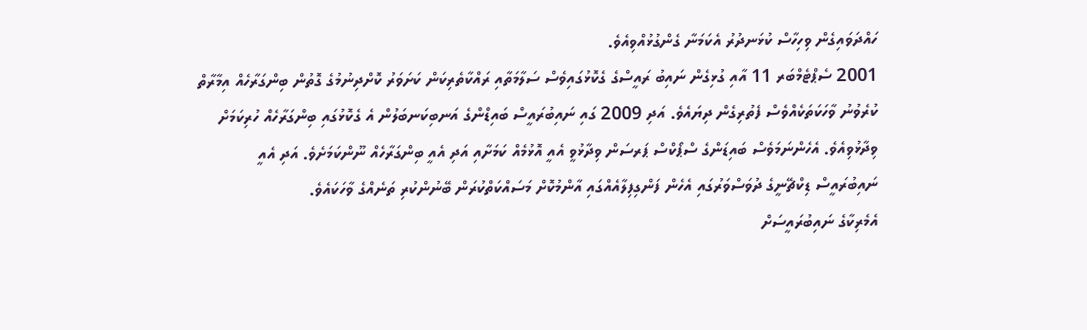ހައްދަވައިގެން ވިހިހާސް ކުޅަނދުރު އެކަމަނާ ގެންގުޅުއްވިއެވެ.
2001 ސެޕްޓެމްބަރ 11 އާއި ގުޅިގެން ނައިބު ރައީސްގެ ގެކޮޅުގައިވެސް ސަލާމަތާއި ރައްކާތެރިކަން ކަށަވަރު ކޮށްދިނުމުގެ ގޮތުން ބިންގަރާހެއް އިމާރާތް ކުރެވުނު ވާހަކަތަކެއްވެސް ފެތުރިގެން ދިޔައެވެ. އަދި 2009 ގައި ނައިބުރައީސް ބައިޑްންގެ އަނބިކަނބަލުން އެ ގެކޮޅުގައި ބިންގަރާހެއް ހުރިކަމަށް ވިދާޅުވިއެވެ. އެހެންނަމަވެސް ބައިޑަންގެ ސްޕޯކްސް ޕަރސަން ވިދާޅުވީ އެއީ އޮޅުމެއް ކަމަށާއި އަދި އެއީ ބިންގަރާހެއް ނޫންކަމަށެވެ. އަދި އެއީ ނައިބުރައީސް ޑިކްޗޭނީގެ ދުވަސްވަރުގައި އެހެން ފަންގިފިލާއެއްގައި އާންމުކޮށް މަސައްކަތްކުރަން ބޭނުންކުރި ތަނެއްގެ ވާހަކައެވެ.
އެމެރިކާގެ ނައިބުރައީސަށް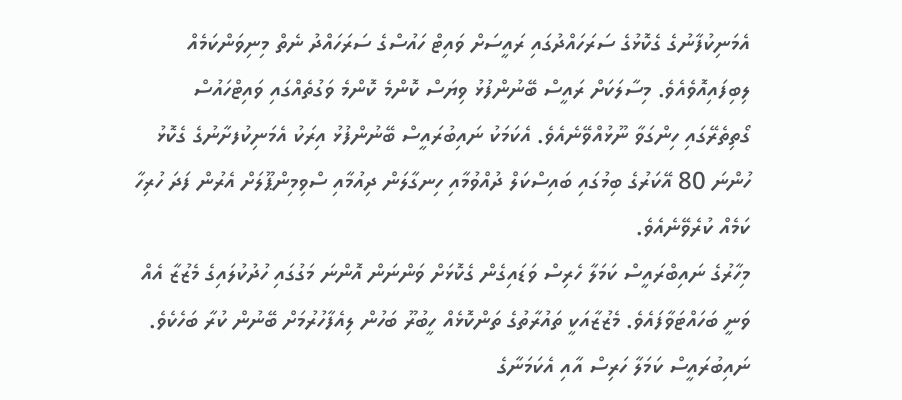އެމަނިކުފާނުގެ ގެކޮޅުގެ ސަރަހައްދުގައި ރައީސަށް ވައިޓް ހައުސްގެ ސަރަހައްދު ނެތް މިނިވަންކަމެއް ލިބިފައިއޮވެއެވެ. މިސާލަކަށް ރައީސް ބޭނުންފުޅު ވިޔަސް ކޮންމެ ކޮންމެ ވަގުތެއްގައި ވައިޓްހައުސް ގޯތިތެރޭގައި ހިންގަވާ ނޫޅުއްވޭނެއެވެ. އެކަމަކު ނައިބުރައީސް ބޭނުންފުޅު އިރަކު އެމަނިކުފށާނުގެ ގެކޮޅު ހުންނަ 80 އޭކަރުގެ ބިމުގައި ބައިސްކަލް ދުއްވުމާއި ހިނގާލަން ދިއުމާއި ސްވިމިންޕޫލަށް އެރުން ފަދަ ހުރިހާ ކަމެއް ކުރެވޭނެއެވެ.
މިހާރުގެ ނައިބްރައީސް ކަމަލާ ހެރިސް ވަޑައިގެން ގެކޮޅަށް ވަންނަން އޮންނަ މަގުގައި ހުދުކުލައިގެ މެޒުޒާ އެއް ވަނީ ބަހައްޓަވާފައެވެ. މެޒުޒާއަކީ ތައުރާތުގެ ތަންކޮޅެއް ހީބުރޫ ބަހުން ލިއެފާހުރުމަށް ބޭނުން ކުރާ ބަހެކެވެ.
ނައިބުރައީސް ކަމަލާ ހަރިސް އާއި އެކަމަނާގެ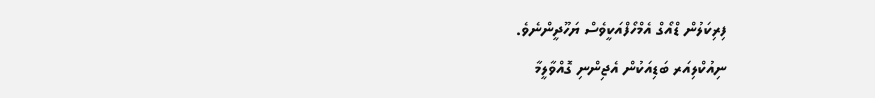ފިރިކަލުން ޑްއޯގް އެމްހޯފްއަކީވެސް ޔަހޫދީންނެވެ.
ނިއުކްލިއަރ ބަޑިއަކުން އެޖިންނި ގޮއްވާލީމާ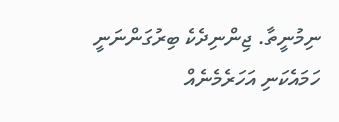ނިމުނީތާ. ޖިންނިދެކެ ބިރުގަންނަނީ ހަމައެކަނި އަހަރެމެނެއް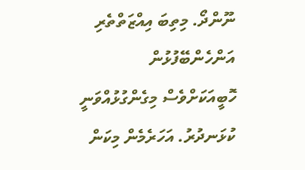ނޫންދޯ. މިތިބަ އިއްޒަތްތެރި އަންހެންބޭފުޅުން ހޮބީއަކަށްވެސް މިގެންގުޅުއްވަނީ ކުޅަނދުރު. އަހަރެމެން މިކަން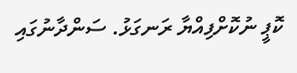ކޮޕީ ނުކޮށްފިއްޔާ ރަނގަޅު. ސަންދާނުގައި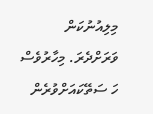މިލިއުނުކަން ވަރަށްދެރަ. މިހާރުވެސް ހަ ސަތޭކައަށްވުރެން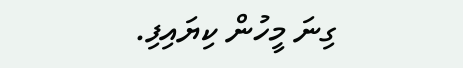ގިނަ މީހުން ކިޔައިފި.